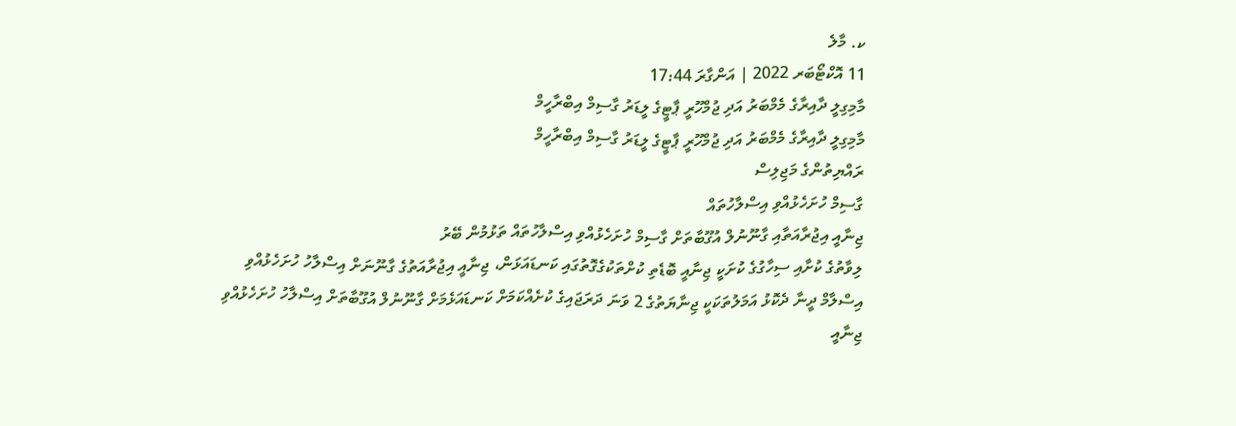ކ. މާލެ
11 އޮކްޓޯބަރ 2022 | އަންގާރަ 17:44
މާމިގިލީ ދާއިރާގެ މެމްބަރު އަދި ޖުމްހޫރީ ޕާޓީގެ ލީޑަރު ގާސިމް އިބްރާހީމް
މާމިގިލީ ދާއިރާގެ މެމްބަރު އަދި ޖުމްހޫރީ ޕާޓީގެ ލީޑަރު ގާސިމް އިބްރާހީމް
ރައްޔިތުންގެ މަޖިލިސް
ގާސިމް ހުށަހެޅުއްވި އިސްލާހުތައް
ޖިނާއީ އިޖުރާއަތާއި ގާނޫނުލް އުގޫބާތަށް ގާސިމް ހުށަހެޅުއްވި އިސްލާހުތައް ތަޅުމުން ބޭރު
ލިވާތުގެ ކުށާއި ސިހާގުގެ ކުށަކީ ޖިނާއީ ބޮޑެތި ކުށްތަކުގެގޮތުގައި ކަނޑައަޅަން، ޖިނާއީ އިޖުރާއަތުގެ ގާނޫނަށް އިސްލާހު ހުށަހެޅުއްވި
އިސްލާމް ދީނާ ދެކޮޅު އަމަލުތަކަކީ ޖިނާޔަތުގެ 2 ވަނަ ދަރަޖައިގެ ކުށެއްކަމަށް ކަނޑައަޅެމަށް ގާނޫނުލް އުގޫބާތަށް އިސްލާހު ހުށަހެޅުއްވި
ޖިނާއީ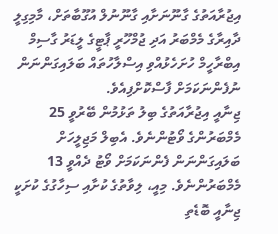އިޖުރާއަތުގެ ގާނޫނަށާއި ގާނޫނުލް އުގޫބާތަށް، މާމިގިލީ ދާއިރާގެ މެމްބަރު އަދި ޖުމްހޫރީ ޕާޓީގެ ލީޑަރު ގާސިމް އިބްރާހީމް ހުށަހެޅުއްވި އިސްލާހުތައް ބަލައިގަންނަން ނުފެންނަކަމަށް ފާސްކޮށްފިއެވެ.
ޖިނާއީ އިޖުރާއަތުގެ ބިލު ތަޅުމުން ބޭރުވީ 25 މެމްބަރުންގެ ވޯޓުންނެވެ. އެބިލް މަޖިލީހަށް ބަލައިގަންނަން ފެންނަކަމަށް ވޯޓު ދެއްވީ 13 މެމްބަރުންނެވެ. މިއީ، ލިވާތުގެ ކުށާއި ސިހާގުގެ ކުށަކީ ޖިނާއީ ބޮޑެތި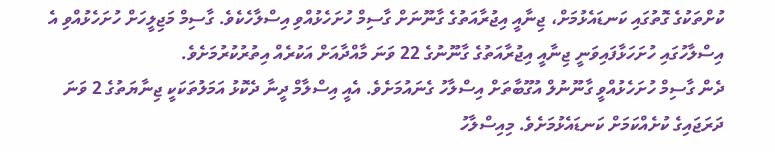ކުށްތަކުގެ ގޮތުގައި ކަނޑައެޅުމަށް، ޖިނާއީ އިޖުރާއަތުގެ ގާނޫނަށް ގާސިމް ހުށަހެޅުއްވި އިސްލާހެކެވެ. ގާސިމް މަޖިލީހަށް ހުށަހެޅުއްވި އެ އިސްލާހުގައި ހުށަހަޅާފައިވަނީ ޖިނާއީ އިޖުރާއަތުގެ ގާނޫނުގެ 22 ވަނަ މާއްދާއަށް އަކުރެއް އިތުރުކުރުމަށެވެ.
ދެން ގާސިމް ހުށަހެޅުއްވީ ގާނޫނުލް އުގޫބާތަށް އިސްލާހު ގެނައުމަށެވެ. އެއީ އިސްލާމް ދީނާ ދެކޮޅު އަމަލުތަކަކީ ޖިނާޔަތުގެ 2 ވަނަ ދަރަޖައިގެ ކުށެއްކަމަށް ކަނޑައެޅުމަށެވެ. މިއިސްލާހު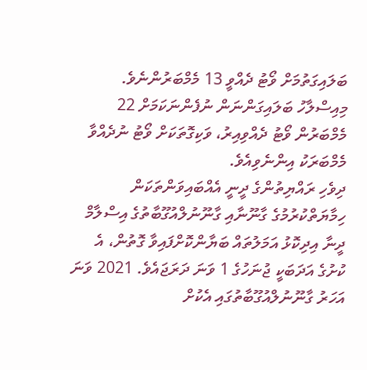ބަލައިގަތުމަށް ވޯޓު ދެއްވީ 13 މެމްބަރުންނެވެ. މިއިސްލާހު ބަލައިގަންނަން ނުފެންނަކަމަށް 22 މެމްބަރުން ވޯޓު ދެއްވިއިރު، ވަކިގޮތަކަށް ވޯޓު ނުދެއްވާ މެމްބަރަކު އިންނެވިއެވެ.
ދިވެހި ރައްޔިތުންގެ ދީނީ އެއްބައިވަންތަކަން ހިމާޔަތްކުރުމުގެ ގާނޫނާއި ގާނޫނުލްއުގޫބާތުގެ އިސްލާމް ދީނާ އިދިކޮޅު އަމަލުތައް ބަޔާންކޮށްފައިވާ ގޮތުން، އެ ކުށުގެ އަދަބަކީ ޖުނަހުގެ 1 ވަނަ ދަރަޖައެވެ. 2021 ވަނަ އަހަރު ގާނޫނުލްއުގޫބާތުގައި އެކުށް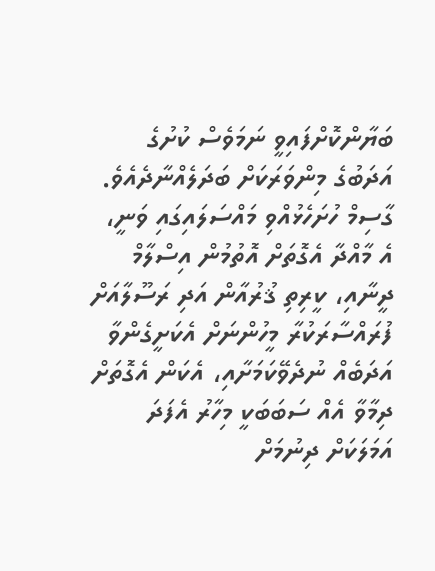ބަޔާންކޮށްފައިވީ ނަމަވެސް ކުށުގެ އަދަބުގެ މިންވަރަކަށް ބަދަލެއްނާދެއެވެ. ގާސިމް ހުށަހެޅުއްވި މައްސަލައިގައި ވަނީ، އެ މާއްދާ އެގޮތަށް އޮތުމުން އިސްލާމް ދީނާއި، ކީރިތި ޤުރުއާން އަދި ރަސޫލާއަށް ފުރައްސާރަކުރާ މީހުންނަށް އެކަށީގެންވާ އަދަބެއް ނުދެވޭކަމަށާއި، އެކަން އެގޮތަށް ދިމާވާ އެއް ސަބަބަކީ މިހާރު އެފަދަ އަމަލަކަށް ދިނުމަށް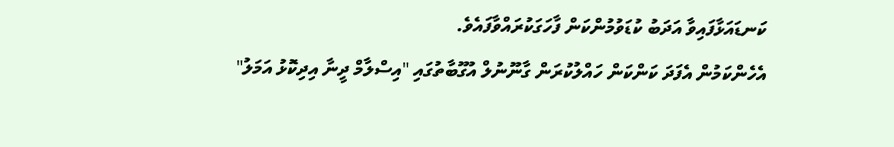ކަނޑައަޅާފައިވާ އަދަބު ކުޑަވުމުންކަން ފާހަގަކުރައްވާފައެވެ.
އެހެންކަމުން އެފަދަ ކަންކަން ހައްލުކުރަން ގާނޫނުލް އުގޫބާތުގައި "އިސްލާމް ދީނާ އިދިކޮޅު އަމަލު"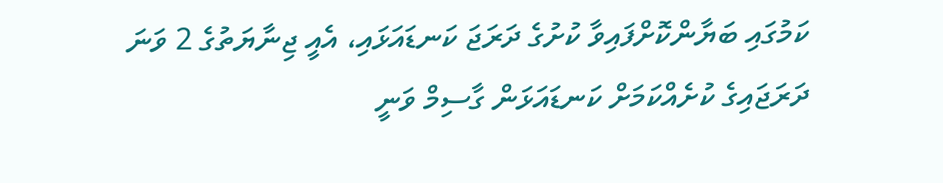ކަމުގައި ބަޔާންކޮށްފައިވާ ކުށުގެ ދަރަޖަ ކަނޑައަޅައި، އެއީ ޖިނާޔަތުގެ 2 ވަނަ ދަރަޖައިގެ ކުށެއްކަމަށް ކަނޑައަޅަން ގާސިމް ވަނީ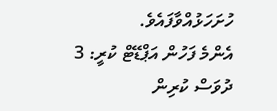ހުށަހަޅުއްވާފައެވެ.
އެންމެ ފަހުން އަޕްޑޭޓް ކުރީ: 3 ދުވަސް ކުރިން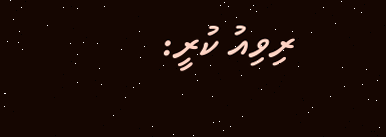ރިވިއު ކުރީ: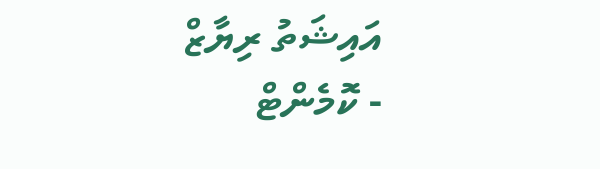އައިޝަތު ރިޔާޒް
- ކޮމެންޓް